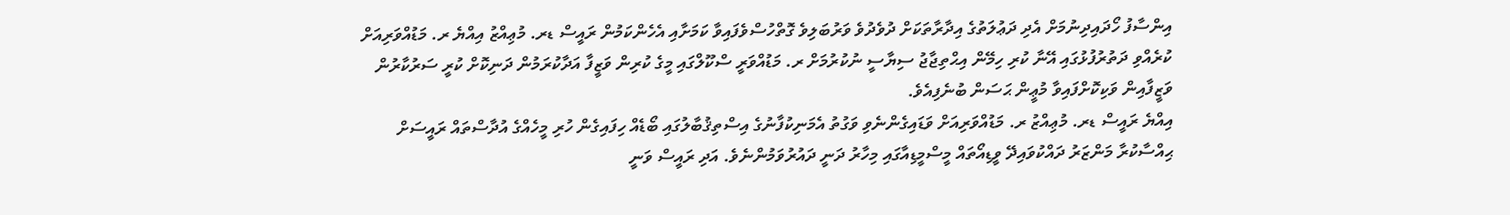އިންސާފު ހޯދައިދިނުމަށް އެދި ދަޢުލަތުގެ އިދާރާތަކަށް ދުވެދުވެ ވަރުބަލިވެ ގޮތްހުސްވެފައިވާ ކަމަށާއި އެހެންކަމުން ރައީސް ޑރ. މުޢިއްޒު އިއްޔެ ރ. މަޑުއްވަރިއަށް ކުރެއްވި ދަތުރުފުޅުގައި އޭނާ ކުރި ހިމޭން އިޙްތިޖާޖު ސިޔާސީ ނުކުރުމަށް ރ. މަޑުއްވަރީ ސްކޫލްގައި މީގެ ކުރިން ވަޒީފާ އަދާކުރަމުން ދަނިކޮށް ކުރީ ސަރުކާރުން ވަޒީފާއިން ވަކިކޮށްފައިވާ މުޢީން ޙަސަން ބުނެފިއެވެ.
އިއްޔެ ރައީސް ޑރ. މުޢިއްޒު ރ. މަޑުއްވަރިއަށް ވަޑައިގެންނެވި ވަގުތު އެމަނިކުފާނުގެ އިސްތިޤުބާލުގައި ބޯޑެއް ހިފައިގެން ހުރި މީހެއްގެ އުދާސްތައް ރައީސަށް ޙިއްސާކުރާ މަންޒަރު ދައްކުވައިދޭ ވީޑިއޯތައް މީސްމީޑިއާގައި މިހާރު ދަނީ ދައުރުވަމުންނެވެ. އަދި ރައީސް ވަނީ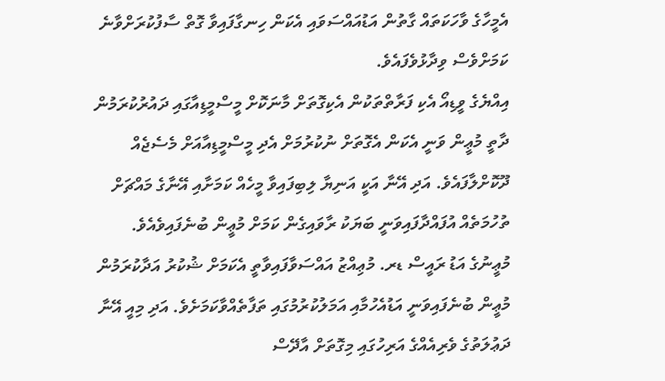އެމީހާގެ ވާހަކަތައް ގާތުން އަޑުއައްސަވައި އެކަން ހިނގާފައިވާ ގޮތް ސާފުކުރަށްވާނެ ކަމަށްވެސް ވިދާޅުވެފައެވެ.
އިއްޔެގެ ވީޑިއޯ އެކި ފަރާތްތަކުން އެކިގޮތަށް މާނަކޮށް މީސްމީޑިއާގައި ދައުރުކުރަމުން ދާތީ މުޢީން ވަނީ އެކަން އެގޮތަށް ނުކުރުމަށް އެދި މީސްމީޑިއާއަށް މެސެޖެއް ދޫކޮށްލާފައެވެ. އަދި އޭނާ އަކީ އަނިޔާ ލިބިފައިވާ މީހެއް ކަމަށާއި އޭނާގެ މައްޗަށް ތުހުމަތެއް އުފައްދާފައިވަނީ ބަޔަކު ރާވައިގެން ކަމަށް މުޢީން ބުނެފައިވެއެވެ.
މުޢީނުގެ އަޑު ރައީސް ޑރ. މުޢިއްޒު އައްސަވާފައިވާތީ އެކަމަށް ޝުކުރު އަދާކުރަމުން މުޢީން ބުނެފައިވަނީ އަޑުއެހުމާއި އަމަލުކުރުމުގައި ތަފާތެއްވާކަމަށެވެ. އަދި މިއީ އޭނާ ދަޢުލަތުގެ ވެރިއެއްގެ އަރިހުގައި މިގޮތަށް އާދޭސް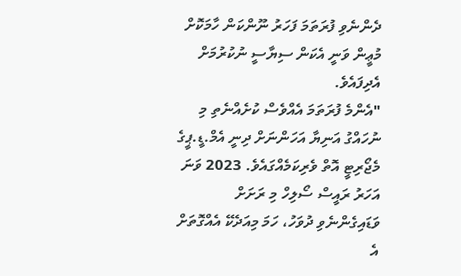ދެންނެވި ފުރަތަމަ ފަހަރު ނޫންކަން ހާމަކޮށް މުޢީން ވަނީ އެކަން ސިޔާސީ ނުކުރުމަށް އެދިފައެވެ.
"އެންމެ ފުރަތަމަ އެއްވެސް ކުށެއްނެތި މި ނުހައްގު އަނިޔާ އަހަންނަށް ދިނީ އެމް.ޑީ.ޕީގެ މެޖޯރިޓީ އޮތް ވެރިކަމެއްގައެވެ. 2023 ވަނަ އަހަރު ރައީސް ސޯލިހް މި ރަށަށް ވަޑައިގެންނެވި ދުވަހު، ހަމަ މިއަދެކޭ އެއްގޮތަށް އެ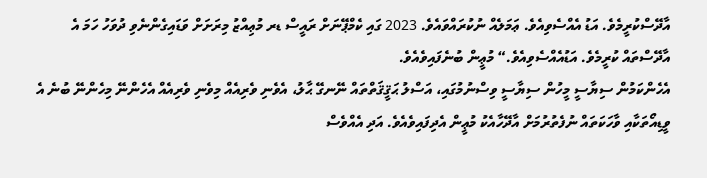އާދޭސްކުރީމެވެ. އަޑު އެއްސެވިއެވެ. ޢަމަލެއް ނުކުރައްވައެވެ. 2023 ގައި ކެމްޕޭނަށް ރައީސް ޑރ މުޢިއްޒު މިރަށަށް ވަޑައިގެންނެވި ދުވަހު ހަމަ އެ އާދޭސްތައް ކުރީމެވެ. އަޑުއެއްސެވިއެވެ.“ މުޢީން ބުނެފައިވެއެވެ.
އެހެންކަމުން ސިޔާސީ މީހުން ސިޔާސީ ވިސްނުމުގައި، އަސްލު ޙަޤީޤަތްތައް ނޭނގޭ ޙާލު، އެވެނި ވެރިއެއް މިވެނި ވެރިއެއް އެހެންނޭ މިހެންނޭ ބުނެ އެ ވީޑިއޯތަކާއި ވާހަކަތައް ނުފެތުރުމަށް އާދޭހާއެކު މުޢީން އެދިފައިވެއެވެ. އަދި އެއްވެސް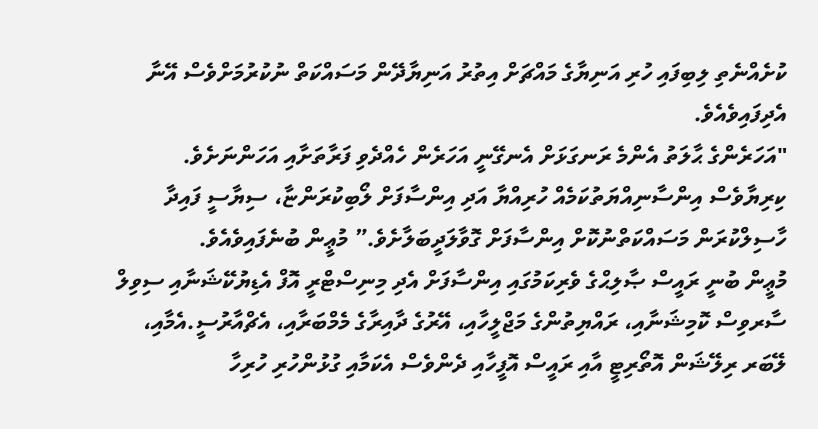ކުށެއްނެތި ލިބިފައި ހުރި އަނިޔާގެ މައްޗަށް އިތުރު އަނިޔާދޭން މަސައްކަތް ނުކުރުމަށްވެސް އޭނާ އެދިފައިވެއެވެ.
"އަހަރެންގެ ޙާލަތު އެންމެ ރަނގަޅަށް އެނގޭނީ އަހަރެން ހެއްދެވި ފަރާތަށާއި އަހަންނަށެވެ. ކިރިޔާވެސް އިންސާނިއްޔަތުކަމެއް ހުރިއްޔާ އަދި އިންސާފަށް ލޯބިކުރަންޏާ، ސިޔާސީ ފައިދާ ހާސިލްކުރަން މަސައްކަތްނުކޮށް އިންސާފަށް ގޮވާލަދީބަލާށެވެ.” މުޢީން ބުނެފައިވެއެވެ.
މުޢީން ބުނީ ރައީސް ޞާލިޙްގެ ވެރިކަމުގައި އިންސާފަށް އެދި މިނިސްޓްރީ އޮފް އެޑިޔުކޭޝަނާއި ސިވިލް ސާރވިސް ކޮމިޝަނާއި، ރައްޔިތުންގެ މަޖްލީހާއި، އޭރުގެ ދާއިރާގެ މެމްބަރާއި، އެޗްއާރުސީ.އެމާއި، ލޭބަރ ރިލޭޝަން އޮތޯރިޓީ އާއި ރައީސް އޮފީހާއި ދެންވެސް އެކަމާއި ގުޅުންހުރި ހުރިހާ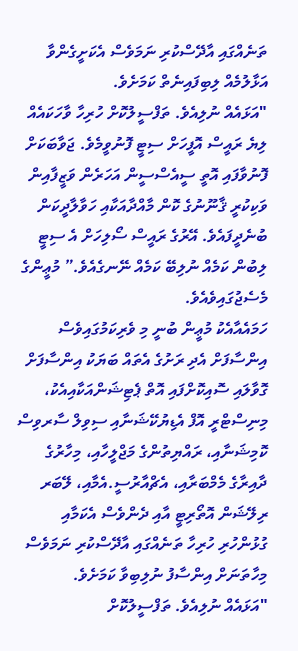ތަނެއްގައި އާދޭސްކުރި ނަމަވެސް އެކަށީގެންވާ އަޅާލުމެއް ލިބިފައިނެތް ކަމަށެވެ.
"އަޅައެއް ނުލިއެވެ. ތަފްސީލުކޮށް ހުރިހާ ވާހަކައެއް ލިޔެ ރައީސް އޮފީހަށް ސިޓީ ފޮނުވީމެވެ. ޖަވާބަކަށް ފޮނުވާފައި އޮތީ ސީއެސްސީން އަހަރެން ވަޒީފާއިން ވަކިކުރީ ޤާނޫނުގެ ކޮން މާއްދާއަކާއި ހަވާލާދީކަން ބުނެދީފައެވެ. އޭރުގެ ރައީސް ސޯލިހަށް އެ ސިޓީ ލިބުން ކަމެއް ނުލިބޭ ކަމެއް ނޭނގެއެވެ.” މުޢީންގެ މެސެޖުގައިވެއެވެ.
ހަމައެއާއެކު މުޢީން ބުނީ މި ވެރިކަމުގައިވެސް އިންސާފަށް އެދި ރަށުގެ އެތައް ބަޔަކު އިންސާފަށް ގޮވާލައި ސޮއިކޮށްފައި އޮތް ޕެޓިޝަންއަކާއިއެކު، މިނިސްޓްރީ އޮފް އެޑިޔުކޭޝަނާއި ސިވިލް ސާރވިސް ކޮމިޝަނާއި، ރައްޔިތުންގެ މަޖްލީހާއި، މިހާރުގެ ދާއިރާގެ މެމްބަރާއި، އެޗްއާރުސީ.އެމާއި، ލޭބަރ ރިލޭޝަން އޮތޯރިޓީ އާއި ދެންވެސް އެކަމާއި ގުޅުންހުރި ހުރިހާ ތަނެއްގައި އާދޭސްކުރި ނަމަވެސް މިހާތަނަށް އިންސާފު ނުލިބިވާ ކަމަށެވެ.
"އަޅައެއް ނުލިއެވެ. ތަފްސީލުކޮށް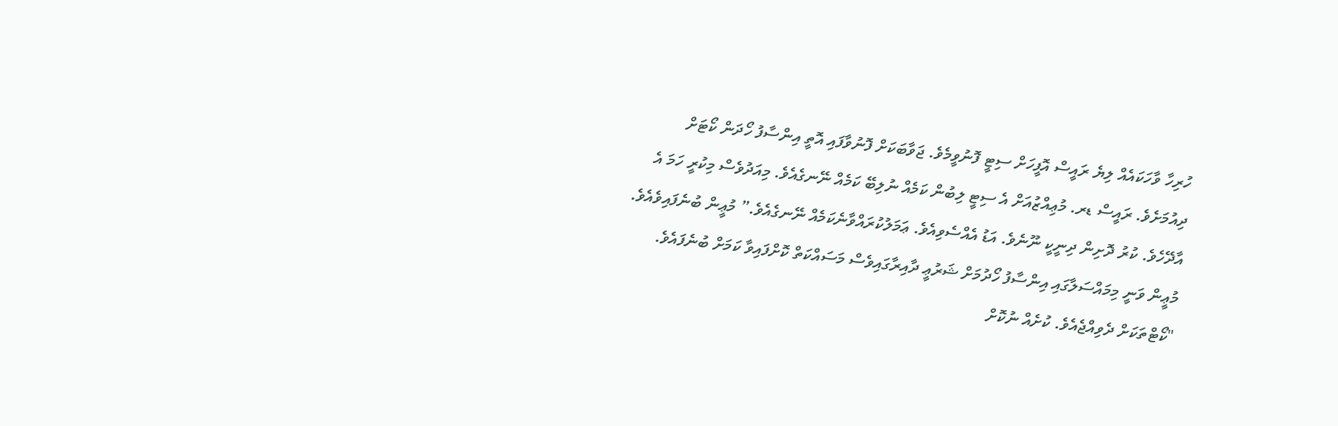ހުރިހާ ވާހަކައެއް ލިޔެ ރައީސް އޮފީހަށް ސިޓީ ފޮނުވީމެވެ. ޖަވާބަކަށް ފޮނުވާފައި އޮތީ އިންސާފު ހޯދަން ކޯޓަށް ދިއުމަށެވެ. ރައީސް ޑރ. މުޢިއްޒުއަށް އެ ސިޓީ ލިބުން ކަމެއް ނުލިބޭ ކަމެއް ނޭނގެއެވެ. މިއަދުވެސް މިކުރީ ހަމަ އެ އާދޭހެވެ. ކުރު ދޮށިން ދިނީކީ ނޫނެވެ. އަޑު އެއްސެވިއެވެ. ޢަމަލުކުރައްވާނެކަމެއް ނޭނގެއެވެ.” މުޢީން ބުނެފައިވެއެވެ.
މުޢީން ވަނީ މިމައްސަލާގައި އިންސާފު ހޯދުމަށް ޝަރުޢީ ދާއިރާގައިވެސް މަސައްކަތް ކޮށްފައިވާ ކަމަށް ބުނެފައެވެ.
"ކޯޓްތަކަށް ދެވިއްޖެއެވެ. ކުށެއް ނުކޮށް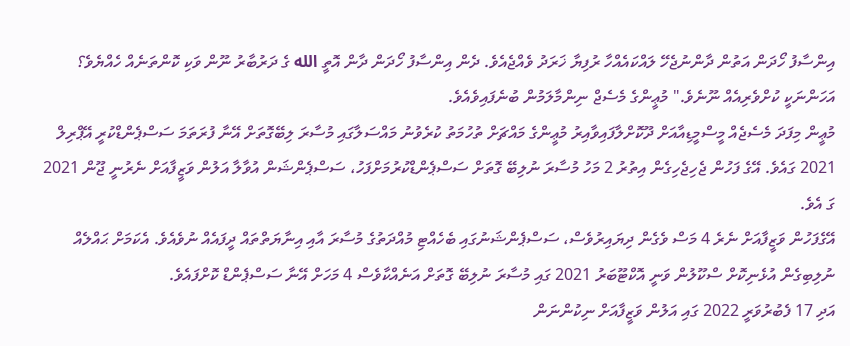އިންސާފު ހޯދަން އަތުން ދާންނުޖެހޭ ލައްކައެއްހާ ރުފިޔާ ޚަރަދު ވެއްޖެއެވެ. ދެން އިންސާފު ހޯދަން ދާން އޮތީ الله ގެ ދަރުބާރު ނޫން ވަކި ކޮންތަނެއް ހެއްޔެވެ؟ އަހަންނަކީ ކުށްވެރިއެއް ނޫނެވެ." މުޢީންގެ މެސެޖް ނިންމާލަމުން ބުނެފައިވެއެވެ.
މުޢީން މިފަދަ މެސެޖެއް މީސްމީޑިއާއަށް ދޫކޮށްލާފައިވާއިރު މުޢީންގެ މައްޗަށް ތުހުމަތު ކުރެވުނު މައްސަލާގައި މުސާރަ ލިބޭގޮތަށް އޭނާ ފުރަތަމަ ސަސްޕެންޑްކުރީ އޭޕްރިލް 2021 ގައެވެ. އޭގެ ފަހުން ޖެހިޖެހިގެން އިތުރު 2 މަހު މުސާރަ ނުލިބޭ ގޮތަށް ސަސްޕެންޑްކުރުމަށްފަހު، ސަސްޕެންޝަން އުވާލާ އަލުން ވަޒީފާއަށް ނެރުނީ ޖޫން 2021 ގަ އެވެ.
އޭގެފަހުން ވަޒީފާއަށް ނެރެ 4 މަސް ވެގެން ދިޔައިރުވެސް، ސަސްޕެންޝަނުގައި ބެހެއްޓި މުއްދަތުގެ މުސާރަ އާއި އިނާޔަތްތައް ދީފައެއް ނުވެއެވެ. އެކަމަށް ޙައްލެއް ނުލިބިގެން އުޅެނިކޮށް ސްކޫލުން ވަނީ އޮކްޓޫބަރު 2021 ގައި މުސާރަ ނުލިބޭ ގޮތަށް އަނެއްކާވެސް 4 މަހަށް އޭނާ ސަސްޕެންޑް ކޮށްފައެވެ.
އަދި 17 ފެބުރުވަރީ 2022 ގައި އަލުން ވަޒީފާއަށް ނިކުންނަން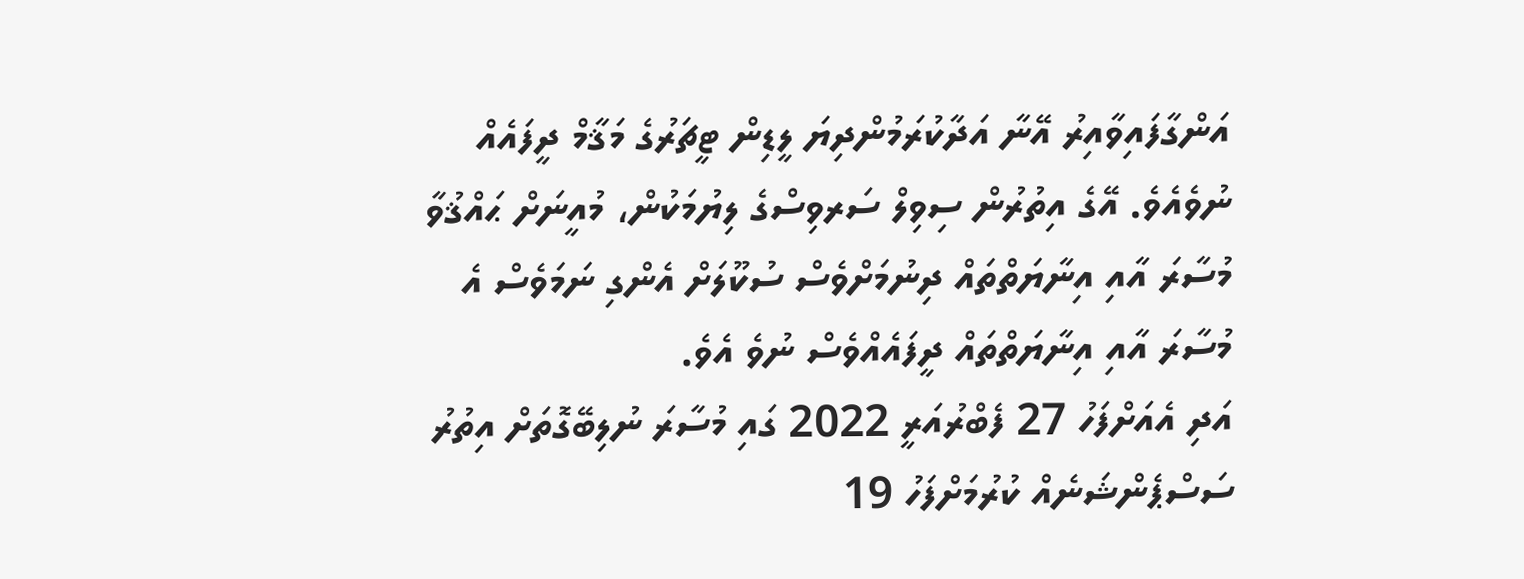އަންގާފައިވާއިރު އޭނާ އަދާކުރަމުންދިޔަ ލީޑިން ޓީޗަރުގެ މަޤާމް ދީފައެއް ނުވެއެވެ. އޭގެ އިތުރުން ސިވިލް ސަރވިސްގެ ލިޔުމަކުން، މުއީނަށް ޙައްޤުވާ މުސާރަ އާއި އިނާޔަތްތައް ދިނުމަށްވެސް ސުކޫލަށް އެންގި ނަމަވެސް އެ މުސާރަ އާއި އިނާޔަތްތައް ދީފައެއްވެސް ނުވެ އެވެ.
އަދި އެއަށްފަހު 27 ފެބްރުއަރީ 2022 ގައި މުސާރަ ނުލިބޭގޮތަށް އިތުރު ސަސްޕެންޝަނެއް ކުރުމަށްފަހު 19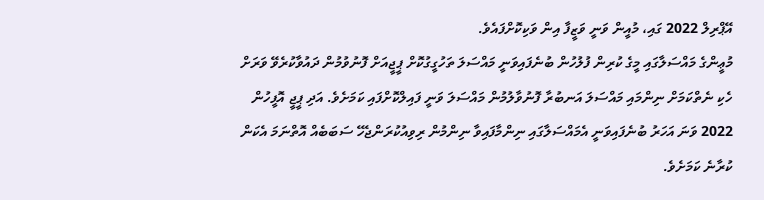އޭޕްރިލް 2022 ގައި، މުއީން ވަނީ ވަޒީފާ އިން ވަކިކޮށްފައެވެ.
މުޢީންގެ މައްސަލާގައި މީގެ ކުރިން ފުލުހުން ބުނެފައިވަނީ މައްސަލަ ތަހުގީގުކޮށް ޕީޖީއަށް ފޮނުވުމުން ދައުވާކުރެވޭ ވަރަށް ހެކި ނެތްކަމަށް ނިންމައި މައްސަލަ އަނބުރާ ފޮނުވާލުމުން މައްސަލަ ވަނީ ފައިލްކޮށްފައި ކަމަށެވެ. އަދި ޕީޖީ އޮފީހުން 2022 ވަނަ އަހަރު ބުނެފައިވަނީ އެމައްސަލާގައި ނިންމާފައިވާ ނިންމުން ރިވިއުކުރަންޖެހޭ ސަބަބެއް އޮތްނަމަ އެކަން ކުރާނެ ކަމަށެވެ.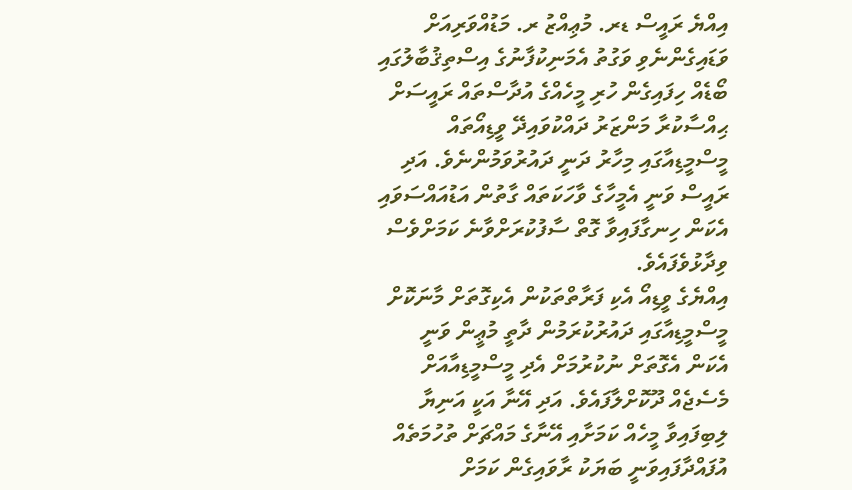އިއްޔެ ރައީސް ޑރ. މުޢިއްޒު ރ. މަޑުއްވަރިއަށް ވަޑައިގެންނެވި ވަގުތު އެމަނިކުފާނުގެ އިސްތިޤުބާލުގައި ބޯޑެއް ހިފައިގެން ހުރި މީހެއްގެ އުދާސްތައް ރައީސަށް ޙިއްސާކުރާ މަންޒަރު ދައްކުވައިދޭ ވީޑިއޯތައް މީސްމީޑިއާގައި މިހާރު ދަނީ ދައުރުވަމުންނެވެ. އަދި ރައީސް ވަނީ އެމީހާގެ ވާހަކަތައް ގާތުން އަޑުއައްސަވައި އެކަން ހިނގާފައިވާ ގޮތް ސާފުކުރަށްވާނެ ކަމަށްވެސް ވިދާޅުވެފައެވެ.
އިއްޔެގެ ވީޑިއޯ އެކި ފަރާތްތަކުން އެކިގޮތަށް މާނަކޮށް މީސްމީޑިއާގައި ދައުރުކުރަމުން ދާތީ މުޢީން ވަނީ އެކަން އެގޮތަށް ނުކުރުމަށް އެދި މީސްމީޑިއާއަށް މެސެޖެއް ދޫކޮށްލާފައެވެ. އަދި އޭނާ އަކީ އަނިޔާ ލިބިފައިވާ މީހެއް ކަމަށާއި އޭނާގެ މައްޗަށް ތުހުމަތެއް އުފައްދާފައިވަނީ ބަޔަކު ރާވައިގެން ކަމަށް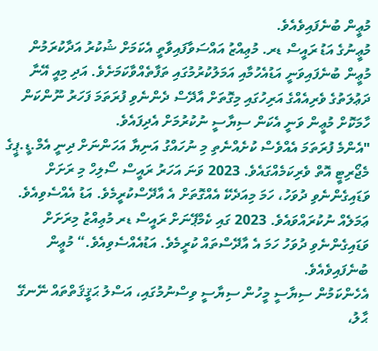މުޢީން ބުނެފައިވެއެވެ.
މުޢީނުގެ އަޑު ރައީސް ޑރ. މުޢިއްޒު އައްސަވާފައިވާތީ އެކަމަށް ޝުކުރު އަދާކުރަމުން މުޢީން ބުނެފައިވަނީ އަޑުއެހުމާއި އަމަލުކުރުމުގައި ތަފާތެއްވާކަމަށެވެ. އަދި މިއީ އޭނާ ދަޢުލަތުގެ ވެރިއެއްގެ އަރިހުގައި މިގޮތަށް އާދޭސް ދެންނެވި ފުރަތަމަ ފަހަރު ނޫންކަން ހާމަކޮށް މުޢީން ވަނީ އެކަން ސިޔާސީ ނުކުރުމަށް އެދިފައެވެ.
"އެންމެ ފުރަތަމަ އެއްވެސް ކުށެއްނެތި މި ނުހައްގު އަނިޔާ އަހަންނަށް ދިނީ އެމް.ޑީ.ޕީގެ މެޖޯރިޓީ އޮތް ވެރިކަމެއްގައެވެ. 2023 ވަނަ އަހަރު ރައީސް ސޯލިހް މި ރަށަށް ވަޑައިގެންނެވި ދުވަހު، ހަމަ މިއަދެކޭ އެއްގޮތަށް އެ އާދޭސްކުރީމެވެ. އަޑު އެއްސެވިއެވެ. ޢަމަލެއް ނުކުރައްވައެވެ. 2023 ގައި ކެމްޕޭނަށް ރައީސް ޑރ މުޢިއްޒު މިރަށަށް ވަޑައިގެންނެވި ދުވަހު ހަމަ އެ އާދޭސްތައް ކުރީމެވެ. އަޑުއެއްސެވިއެވެ.“ މުޢީން ބުނެފައިވެއެވެ.
އެހެންކަމުން ސިޔާސީ މީހުން ސިޔާސީ ވިސްނުމުގައި، އަސްލު ޙަޤީޤަތްތައް ނޭނގޭ ޙާލު،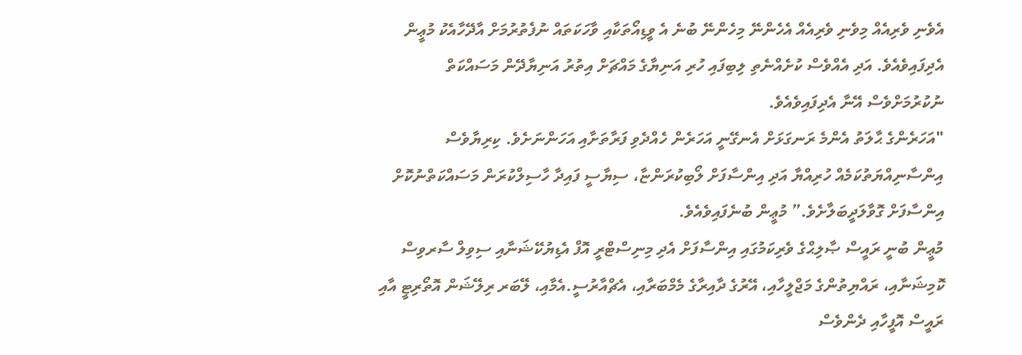އެވެނި ވެރިއެއް މިވެނި ވެރިއެއް އެހެންނޭ މިހެންނޭ ބުނެ އެ ވީޑިއޯތަކާއި ވާހަކަތައް ނުފެތުރުމަށް އާދޭހާއެކު މުޢީން އެދިފައިވެއެވެ. އަދި އެއްވެސް ކުށެއްނެތި ލިބިފައި ހުރި އަނިޔާގެ މައްޗަށް އިތުރު އަނިޔާދޭން މަސައްކަތް ނުކުރުމަށްވެސް އޭނާ އެދިފައިވެއެވެ.
"އަހަރެންގެ ޙާލަތު އެންމެ ރަނގަޅަށް އެނގޭނީ އަހަރެން ހެއްދެވި ފަރާތަށާއި އަހަންނަށެވެ. ކިރިޔާވެސް އިންސާނިއްޔަތުކަމެއް ހުރިއްޔާ އަދި އިންސާފަށް ލޯބިކުރަންޏާ، ސިޔާސީ ފައިދާ ހާސިލްކުރަން މަސައްކަތްނުކޮށް އިންސާފަށް ގޮވާލަދީބަލާށެވެ.” މުޢީން ބުނެފައިވެއެވެ.
މުޢީން ބުނީ ރައީސް ޞާލިޙްގެ ވެރިކަމުގައި އިންސާފަށް އެދި މިނިސްޓްރީ އޮފް އެޑިޔުކޭޝަނާއި ސިވިލް ސާރވިސް ކޮމިޝަނާއި، ރައްޔިތުންގެ މަޖްލީހާއި، އޭރުގެ ދާއިރާގެ މެމްބަރާއި، އެޗްއާރުސީ.އެމާއި، ލޭބަރ ރިލޭޝަން އޮތޯރިޓީ އާއި ރައީސް އޮފީހާއި ދެންވެސް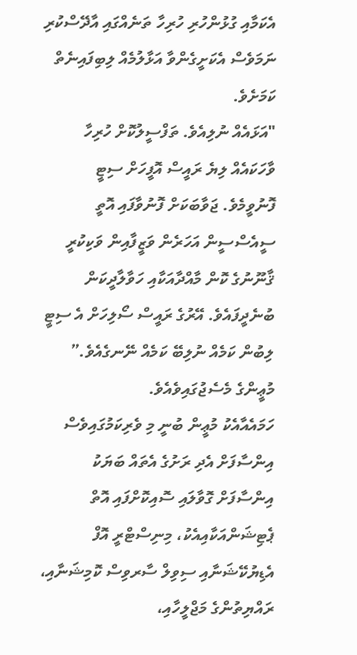އެކަމާއި ގުޅުންހުރި ހުރިހާ ތަނެއްގައި އާދޭސްކުރި ނަމަވެސް އެކަށީގެންވާ އަޅާލުމެއް ލިބިފައިނެތް ކަމަށެވެ.
"އަޅައެއް ނުލިއެވެ. ތަފްސީލުކޮށް ހުރިހާ ވާހަކައެއް ލިޔެ ރައީސް އޮފީހަށް ސިޓީ ފޮނުވީމެވެ. ޖަވާބަކަށް ފޮނުވާފައި އޮތީ ސީއެސްސީން އަހަރެން ވަޒީފާއިން ވަކިކުރީ ޤާނޫނުގެ ކޮން މާއްދާއަކާއި ހަވާލާދީކަން ބުނެދީފައެވެ. އޭރުގެ ރައީސް ސޯލިހަށް އެ ސިޓީ ލިބުން ކަމެއް ނުލިބޭ ކަމެއް ނޭނގެއެވެ.” މުޢީންގެ މެސެޖުގައިވެއެވެ.
ހަމައެއާއެކު މުޢީން ބުނީ މި ވެރިކަމުގައިވެސް އިންސާފަށް އެދި ރަށުގެ އެތައް ބަޔަކު އިންސާފަށް ގޮވާލައި ސޮއިކޮށްފައި އޮތް ޕެޓިޝަންއަކާއިއެކު، މިނިސްޓްރީ އޮފް އެޑިޔުކޭޝަނާއި ސިވިލް ސާރވިސް ކޮމިޝަނާއި، ރައްޔިތުންގެ މަޖްލީހާއި،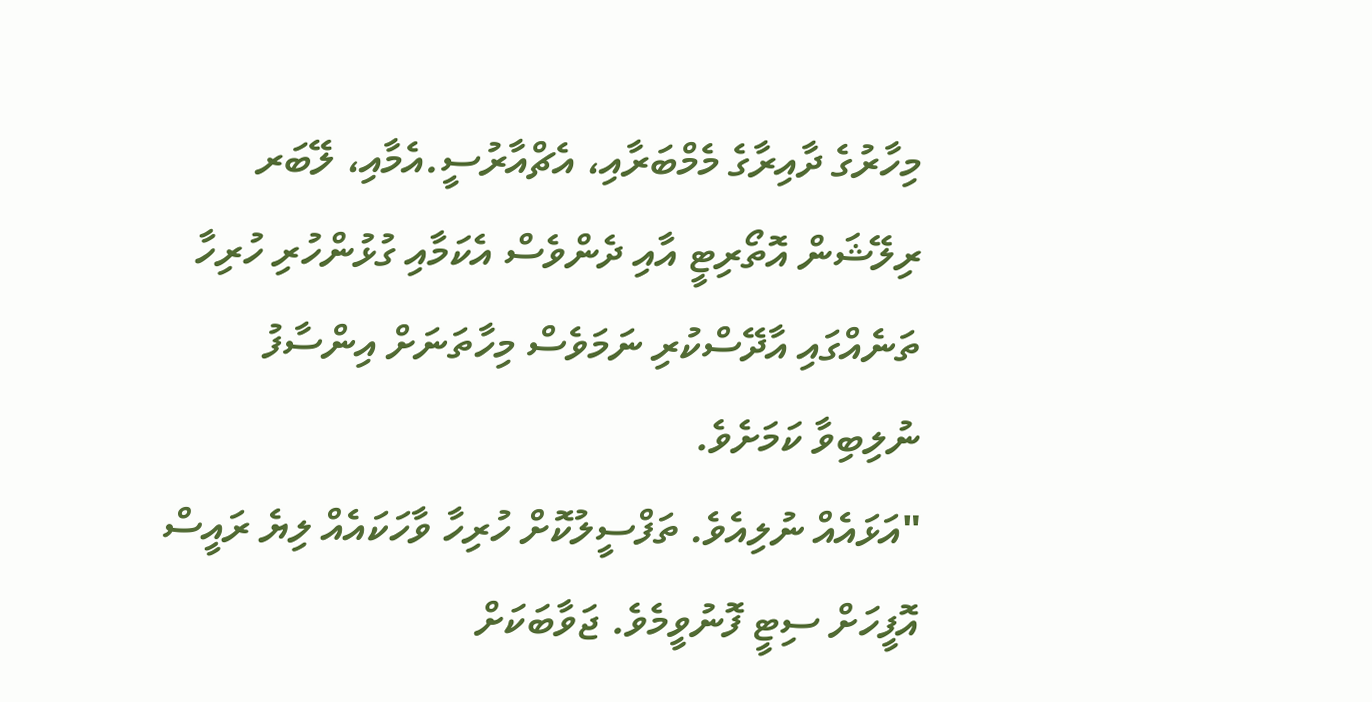މިހާރުގެ ދާއިރާގެ މެމްބަރާއި، އެޗްއާރުސީ.އެމާއި، ލޭބަރ ރިލޭޝަން އޮތޯރިޓީ އާއި ދެންވެސް އެކަމާއި ގުޅުންހުރި ހުރިހާ ތަނެއްގައި އާދޭސްކުރި ނަމަވެސް މިހާތަނަށް އިންސާފު ނުލިބިވާ ކަމަށެވެ.
"އަޅައެއް ނުލިއެވެ. ތަފްސީލުކޮށް ހުރިހާ ވާހަކައެއް ލިޔެ ރައީސް އޮފީހަށް ސިޓީ ފޮނުވީމެވެ. ޖަވާބަކަށް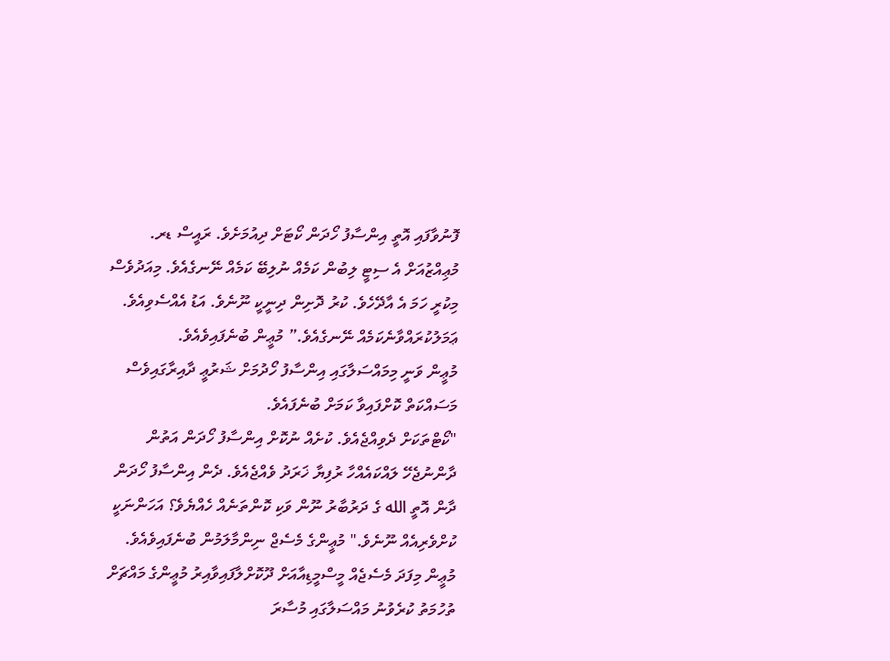ފޮނުވާފައި އޮތީ އިންސާފު ހޯދަން ކޯޓަށް ދިއުމަށެވެ. ރައީސް ޑރ. މުޢިއްޒުއަށް އެ ސިޓީ ލިބުން ކަމެއް ނުލިބޭ ކަމެއް ނޭނގެއެވެ. މިއަދުވެސް މިކުރީ ހަމަ އެ އާދޭހެވެ. ކުރު ދޮށިން ދިނީކީ ނޫނެވެ. އަޑު އެއްސެވިއެވެ. ޢަމަލުކުރައްވާނެކަމެއް ނޭނގެއެވެ.” މުޢީން ބުނެފައިވެއެވެ.
މުޢީން ވަނީ މިމައްސަލާގައި އިންސާފު ހޯދުމަށް ޝަރުޢީ ދާއިރާގައިވެސް މަސައްކަތް ކޮށްފައިވާ ކަމަށް ބުނެފައެވެ.
"ކޯޓްތަކަށް ދެވިއްޖެއެވެ. ކުށެއް ނުކޮށް އިންސާފު ހޯދަން އަތުން ދާންނުޖެހޭ ލައްކައެއްހާ ރުފިޔާ ޚަރަދު ވެއްޖެއެވެ. ދެން އިންސާފު ހޯދަން ދާން އޮތީ الله ގެ ދަރުބާރު ނޫން ވަކި ކޮންތަނެއް ހެއްޔެވެ؟ އަހަންނަކީ ކުށްވެރިއެއް ނޫނެވެ." މުޢީންގެ މެސެޖް ނިންމާލަމުން ބުނެފައިވެއެވެ.
މުޢީން މިފަދަ މެސެޖެއް މީސްމީޑިއާއަށް ދޫކޮށްލާފައިވާއިރު މުޢީންގެ މައްޗަށް ތުހުމަތު ކުރެވުނު މައްސަލާގައި މުސާރަ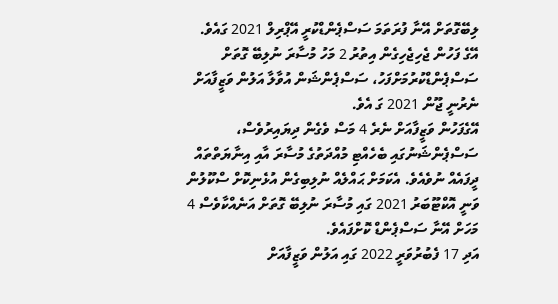ލިބޭގޮތަށް އޭނާ ފުރަތަމަ ސަސްޕެންޑްކުރީ އޭޕްރިލް 2021 ގައެވެ. އޭގެ ފަހުން ޖެހިޖެހިގެން އިތުރު 2 މަހު މުސާރަ ނުލިބޭ ގޮތަށް ސަސްޕެންޑްކުރުމަށްފަހު، ސަސްޕެންޝަން އުވާލާ އަލުން ވަޒީފާއަށް ނެރުނީ ޖޫން 2021 ގަ އެވެ.
އޭގެފަހުން ވަޒީފާއަށް ނެރެ 4 މަސް ވެގެން ދިޔައިރުވެސް، ސަސްޕެންޝަނުގައި ބެހެއްޓި މުއްދަތުގެ މުސާރަ އާއި އިނާޔަތްތައް ދީފައެއް ނުވެއެވެ. އެކަމަށް ޙައްލެއް ނުލިބިގެން އުޅެނިކޮށް ސްކޫލުން ވަނީ އޮކްޓޫބަރު 2021 ގައި މުސާރަ ނުލިބޭ ގޮތަށް އަނެއްކާވެސް 4 މަހަށް އޭނާ ސަސްޕެންޑް ކޮށްފައެވެ.
އަދި 17 ފެބުރުވަރީ 2022 ގައި އަލުން ވަޒީފާއަށް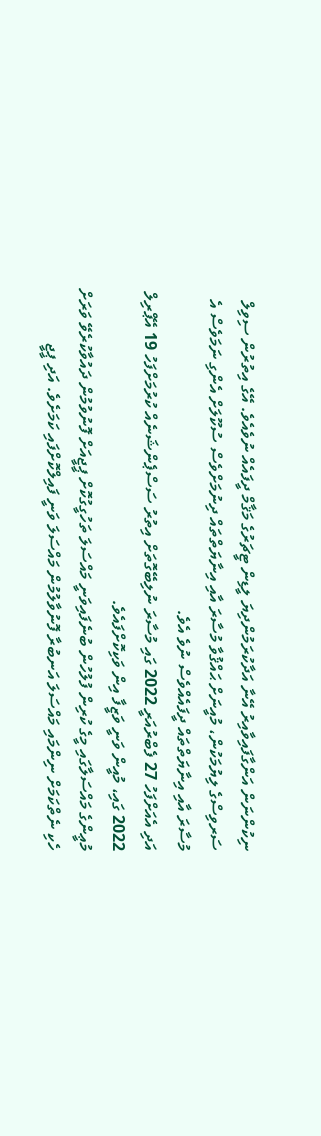ނިކުންނަން އަންގާފައިވާއިރު އޭނާ އަދާކުރަމުންދިޔަ ލީޑިން ޓީޗަރުގެ މަޤާމް ދީފައެއް ނުވެއެވެ. އޭގެ އިތުރުން ސިވިލް ސަރވިސްގެ ލިޔުމަކުން، މުއީނަށް ޙައްޤުވާ މުސާރަ އާއި އިނާޔަތްތައް ދިނުމަށްވެސް ސުކޫލަށް އެންގި ނަމަވެސް އެ މުސާރަ އާއި އިނާޔަތްތައް ދީފައެއްވެސް ނުވެ އެވެ.
އަދި އެއަށްފަހު 27 ފެބްރުއަރީ 2022 ގައި މުސާރަ ނުލިބޭގޮތަށް އިތުރު ސަސްޕެންޝަނެއް ކުރުމަށްފަހު 19 އޭޕްރިލް 2022 ގައި، މުއީން ވަނީ ވަޒީފާ އިން ވަކިކޮށްފައެވެ.
މުޢީންގެ މައްސަލާގައި މީގެ ކުރިން ފުލުހުން ބުނެފައިވަނީ މައްސަލަ ތަހުގީގުކޮށް ޕީޖީއަށް ފޮނުވުމުން ދައުވާކުރެވޭ ވަރަށް ހެކި ނެތްކަމަށް ނިންމައި މައްސަލަ އަނބުރާ ފޮނުވާލުމުން މައްސަލަ ވަނީ ފައިލްކޮށްފައި ކަމަށެވެ. އަދި ޕީޖީ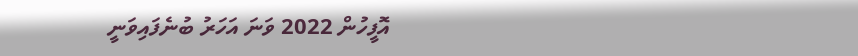އޮފީހުން 2022 ވަނަ އަހަރު ބުނެފައިވަނީ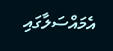އެމައްސަލާގައި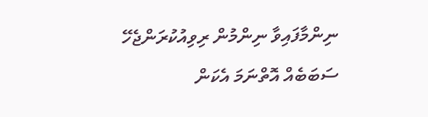ނިންމާފައިވާ ނިންމުން ރިވިއުކުރަންޖެހޭ ސަބަބެއް އޮތްނަމަ އެކަން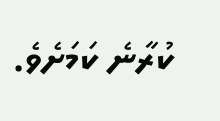ކުރާނެ ކަމަށެވެ.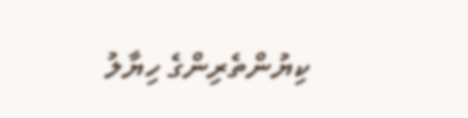ކިޔުންތެރިންގެ ހިޔާލު